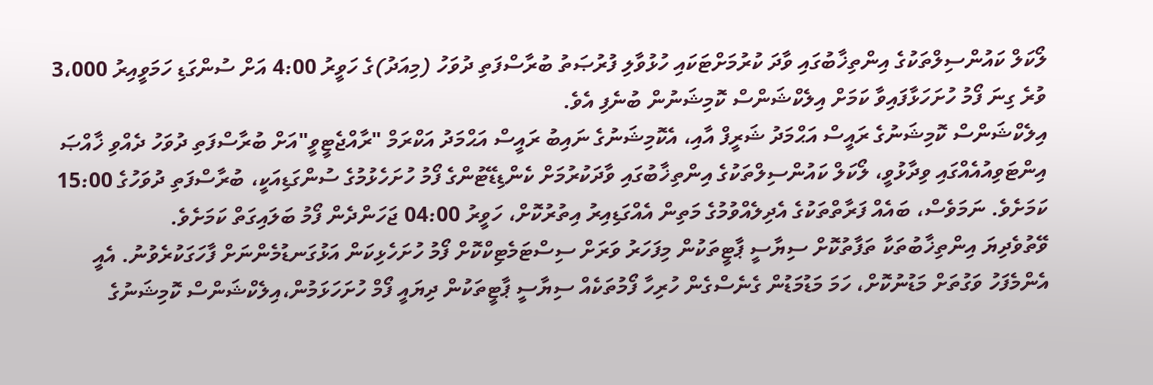ލޯކަލް ކައުންސިލްތަކުގެ އިންތިޚާބުގައި ވާދަ ކުރުމަށްޓަކައި ހުޅުވާލި ފުރުޞަތު ބުރާސްފަތި ދުވަހު (މިއަދު)ގެ ހަވީރު 4:00 އަށް ސުންގަޑި ހަމަވީއިރު 3،000 ވުރެ ގިނަ ފޯމު ހުށަހަޅާފައިވާ ކަމަށް އިލެކްޝަންސް ކޮމިޝަނުން ބުނެފި އެވެ.
އިލެކްޝަންސް ކޮމިޝަނުގެ ރައީސް އަޙްމަދު ޝަރީފް އާއި، އެކޮމިޝަނުގެ ނައިބު ރައީސް އަޙްމަދު އަކްރަމް "ރާއްޖެޓީވީ"އަށް ބުރާސްފަތި ދުވަހު ދެއްވި ޚާއްޞަ އިންޓަވިއުއެއްގައި ވިދާޅުވީ، ލޯކަލް ކައުންސިލްތަކުގެ އިންތިޚާބުގައި ވާދަކުރުމަށް ކެންޑިޑޭޓުންގެ ފޯމު ހުށަހެޅުމުގެ ސުންގަޑިއަކީ، ބުރާސްފަތި ދުވަހުގެ 15:00 ކަމަށެވެ. ނަމަވެސް، ބައެއް ފަރާތްތަކުގެ އެދިލެއްވުމުގެ މަތިން އެއްގަޑިއިރު އިތުރުކޮށް، ހަވީރު 04:00 ޖަހަންދެން ފޯމު ބަލައިގަތް ކަމަށެވެ.
ވޭތުވެދިޔަ އިންތިޚާބުތަކާ ތަފާތުކޮށް ސިޔާސީ ޕާޓީތަކުން މިފަހަރު ވަރަށް ސިސްޓަމެޓިކްކޮށް ފޯމު ހުށަހެޅިކަން އަޅުގަނޑުމެންނަށް ފާހަގަކުރެވުނު. އެއީ އެންމެފަހު ވަގުތަށް މަޑުނުކޮށް، ހަމަ މަޑުމަޑުން ގެނެސްގެން ހުރިހާ ފޯމުތަކެއް ސިޔާސީ ޕާޓީތަކުން ދިޔައީ ފޯމް ހުށަހަޅަމުން،އިލެކްޝަންސް ކޮމިޝަނުގެ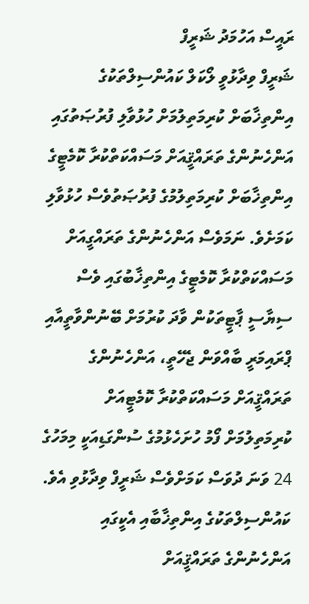ރައީސް އަހުމަދު ޝަރީފް
ޝަރީފް ވިދާޅުވީ ލޯކަލް ކައުންސިލްތަކުގެ އިންތިޚާބަށް ކުރިމަތިލުމަށް ހުޅުވާލި ފުރުޞަތުގައި އަންހެނުންގެ ތަރައްޤީއަށް މަސައްކަތްކުރާ ކޮމެޓީގެ އިންތިޚާބަށް ކުރިމަތިލުމުގެ ފުރުޞަތުވެސް ހުޅުވާލި ކަމަށެވެ. ނަމަވެސް އަންހެނުންގެ ތަރައްގީއަށް މަސައްކަތްކުރާ ކޮމެޓީގެ އިންތިޚާބުގައި ވެސް ސިޔާސީ ޕާޓީތަކުން ވާދަ ކުރުމަށް ބޭނުންވާތީއާއި ޕްރައިމަރީ ބާއްވަން ޖެހޭތީ، އަންހެނުންގެ ތަރައްޤީއަށް މަސައްކަތްކުރާ ކޮމެޓީއަށް ކުރިމަތިލުމަށް ފޯމު ހުށަހެޅުމުގެ ސުންގަޑިއަކީ މިމަހުގެ 24 ވަނަ ދުވަސް ކަމަށްވެސް ޝަރީފް ވިދާޅުވި އެވެ.
ކައުންސިލްތަކުގެ އިންތިޚާބާއި އެކީގައި އަންހެނުންގެ ތަރައްޤީއަށް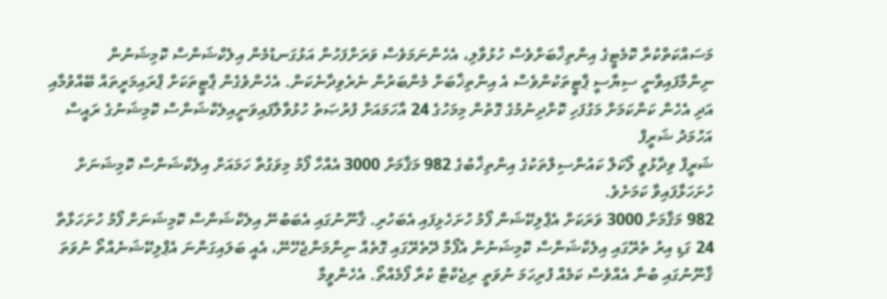މަސައްކަތްކުރާ ކޮމެޓީގެ އިންތިޚާބަށްވެސް ހުޅުވާލި، އެހެންނަމަވެސް ވަރަށްފަހުން އަޅުގަނޑުމެން އިލެކްޝަންސް ކޮމިޝަނުން ނިންމާފައިވާނީ ސިޔާސީ ޕާޓީތަކުންވެސް އެ އިންތިޚާބަށް މެންބަރުން ނެރެވިދާނެކަން. އެހެންވެގެން ޕާޓީތަކަށް ޕްރައިމަރީތައް ބޭއްވުމާއި އަދި އެހެން ކަންކަމަށް މަގުފަހި ކޮށްދިނުމުގެ ގޮތުން މިމަހުގެ 24 އާހަމައަށް ފުރުޞަތު ހުޅުވާލާފައިވަނީއިލެކްޝަންސް ކޮމިޝަނުގެ ރައީސް އަހުމަދު ޝަރީފް
ޝަރީފް ވިދާޅުވީ ލޯކަލް ކައުންސިލްތަކުގެ އިންތިޚާބުގެ 982 މަޤާމަށް 3000 އެއްހާ ފޯމު މިވަގުތާ ހަމައަށް އިލެކްޝަންސް ކޮމިޝަނަށް ހުށަހަޅާފައިވާ ކަމަށެވެ.
982 މަޤާމަށް 3000 ވަރަކަށް އެޕްލިކޭޝަން ފޯމު ހުށަހެޅިފައި އެބަހުރި. ޤާނޫނުގައި އެބަބުނޭ އިލެކްޝަންސް ކޮމިޝަނަށް ފޯމު ހުށަހަޅާތާ 24 ގަޑި އިރު ތެރޭގައި އިލެކްޝަންސް ކޮމިޝަނުން އެފޯމާ ދޭތެރޭގައި ގޮތެއް ނިންމަންޖެހޭނޭ، އެއީ ބަލައިގަންނަ އެޕްލިކޭޝަނެއްތޯ ނުވަތަ ޤާނޫނުގައި ބުނާ އެއްވެސް ކަމެއް ފުރިހަމަ ނުވަތީ ރިޖެކްޓް ކުރާ ފޯމެއްތޯ. އެހެންވީމާ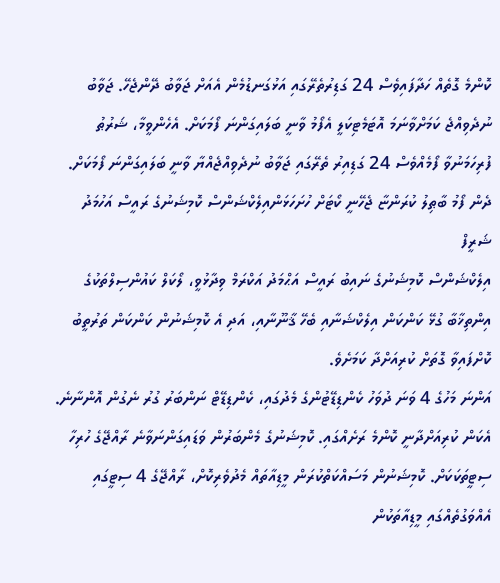ކޮންމެ ގޮތެއް ހަދާފައިވެސް 24 ގަޑިރުތެރޭގައި އަޅުގަނޑުމެން އެއަށް ޖަވާބު ދޭންޖެހޭ. ޖަވާބު ނުދެވިއްޖެ ކަމަށްވާނަމަ އޮޓަމެޓިކަލީ އެފޯމު ވާނީ ބަލައިގަންނަ ފޯމަކަށް. އެހެންވީމާ، ޝަރުޠު ފުރިހަމަނުވާ ފޯމެއްވެސް 24 ގަޑިއިރު ތެރޭގައި ޖަވާބު ނުދެވިއްޖެއްޔާ ވާނީ ބަލައިގަންނަ ފޯމަކަށް. ދެން ފޯމު ބާޠިލު ކުރަންޏާ ޖެހޭނީ ކޯޓަށް ހުށަހަޅަންއިލެކްޝަންސް ކޮމިޝަނުގެ ރައީސް އަހުމަދު ޝަރީފް
އިލެކްޝަންސް ކޮމިޝަނުގެ ނައިބު ރައީސް އަޙްމަދު އަކްރަމް ވިދާޅުވީ، ލޯކަލް ކައުންސިލްތަކުގެ އިންތިޚާބާ ގުޅޭ ކަންކަން އިލެކްޝަނާއި ބެހޭ ޤާނޫނާއި، އަދި އެ ކޮމިޝަނުން ކަންކަން ތަރުތީބު ކޮށްފައިވާ ގޮތަށް ކުރިއަށްދާ ކަމަށެވެ.
އަންނަ މަހުގެ 4 ވަނަ ދުވަހު ކެންޑިޑޭޓުންގެ މެދުގައި، ކެންޑިޑޭޓް ނަންބަރު ގުރު ނެގުން އޮންނާނެ. އެކަން ކުރިއަށްދާނީ ކޮންމެ ރަށެއްގައި. ކޮމިޝަނުގެ މެންބަރުން ވަޑައިގަންނަވާނެ ރާއްޖޭގެ ހުރިހާ ސިޓީތަކަކަށް. ކޮމިޝަނުން މަސައްކަތްކުރަން މީޑިއާތައް މެދުވެރިކޮށް، ރާއްޖޭގެ 4 ސިޓީގައި އެއްވަގުތެއްގައި މީޑިއާތަކުން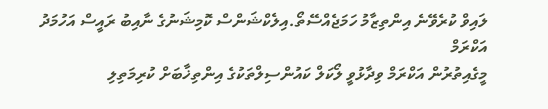ލައިވް ކުރެވޭނެ އިންތިޒާމު ހަމަޖެއްސޭތޯ.އިލެކްޝަންސް ކޮމިޝަނުގެ ނާއިބު ރައީސް އަހުމަދު އަކްރަމް
މީގެއިތުރުން އަކްރަމް ވިދާޅުވީ ލޯކަލް ކައުންސިލްތަކުގެ އިންތިޚާބަށް ކުރިމަތިލި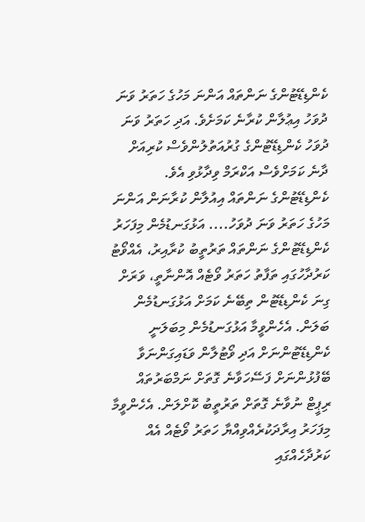ކެންޑިޑޭޓުންގެ ނަންތައް އަންނަ މަހުގެ ހަތަރު ވަނަ ދުވަހު އިޢުލާން ކުރާނެ ކަމަށެވެ. އަދި ހަތަރު ވަނަ ދުވަހު ކެންޑިޑޭޓުންގެ ގުރުއަތުލުންވެސް ކުރިއަށް ދާނެ ކަމަށްވެސް އަކްރަމް ވިދާޅުވި އެވެ.
ކެންޑިޑޭޓުންގެ ނަންތައް އިއުލާން ކުރާނަން އަންނަ މަހުގެ ހަތަރު ވަނަ ދުވަހު.... އަޅުގަނޑުމެން މިފަހަރު ކެންޑިޑޭޓުންގެ ނަންތައް ތަރުތީބު ކުރާއިރު، އެއްވޯޓު ކަރުދާހުގައި ތަފާތު ހަތަރު ވޯޓެއް އޮންނާތީ، ވަރަށް ގިނަ ކެންޑިޑޭޓުން ތިބޭނެ ކަމަށް އަޅުގަނޑުމެން ބަލަން. އެހެންވީމާ އަޅުގަނޑުމެން މިބަލަނީ ކެންޑިޑޭޓުންނަށް އަދި ވޯޓުލާން ވަޑައިގަންނަވާ ބޭފުޅުންނަށް ފަސޭހަވާނެ ގޮތަށް ނަމްބަރުތައް ރިޕީޓް ނުވާނެ ގޮތަށް ތަރުތީބު ކޮށްލަން. އެހެންވީމާ މިފަހަރު އިރާދަކުރެއްވިއްޔާ ހަތަރު ވޯޓެއް އެއް ކަރުދާހެއްގައި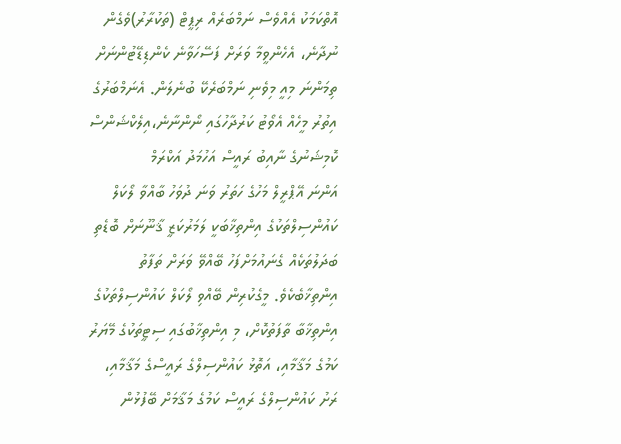އޮތްކަމަކު އެއްވެސް ނަމްބަރެއް ރިޕީޓް (ތަކުރާރު)ވެގެން ނުދާނެ، އެހެންވީމާ ވަރަށް ފަސޭހަވާނެ ކެންޑިޑޭޓުންނަށް ތިމަންނަ މިއީ މިވެނި ނަމްބަރެކޭ ބުނެލަން. އެނަމްބަރުގެ އިތުރު މީހެއް އެވޯޓު ކަރުދާހުގައި ނޯންނާނެ،އިލެކްޝަންސް ކޮމިޝަނުގެ ނާއިބު ރައީސް އަހުމަދު އަކްރަމް
އަންނަ އޭޕްރީލް މަހުގެ ހަތަރު ވަނަ ދުވަހު ބާއްވާ ލޯކަލް ކައުންސިލްތަކުގެ އިންތިޚާބަކީ ލަމަރުކަޒީ ޤާނޫނަށް ބޮޑެތި ބަދަލުތަކެއް ގެނައުމަށްފަހު ބޭއްވޭ ވަރަށް ތަފާތު އިންތިޚާބެކެވެ. މީގެކުރިން ބޭއްވި ލޯކަލް ކައުންސިލްތަކުގެ އިންތިޚާބާ ތާފަތުކޮށް، މި އިންތިޚާބުގައި ސިޓީތަކުގެ މޭޔަރު ކަމުގެ މަޤާމާއި، އަތޮޅު ކައުންސިލްގެ ރައީސްގެ މަޤާމާއި، ރަށު ކައުންސިލްގެ ރައީސް ކަމުގެ މަޤާމަށް ބޭފުޅުން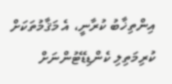އިންތިޚާބު ކުރާނީ، އެ މަޤާމުތަކަށް ކުރިމަތިލި ކެންޑިޑޭޓުންނަށް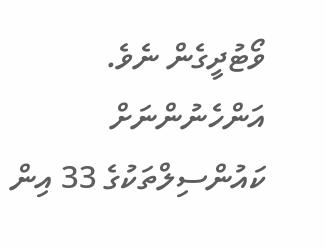ވޯޓުދީގެން ނެވެ. އަންހެނުންނަށް ކައުންސިލްތަކުގެ 33 އިން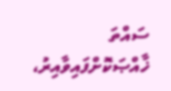ސައްތަ ޚާއްޞަކޮށްފައިވާއިރު،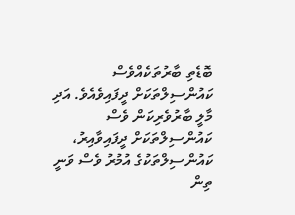ބޮޑެތި ބާރުތަކެއްވެސް ކައުންސިލްތަކަށް ދީފައިވެއެވެ. އަދި މާލީ ބާރުވެރިކަން ވެސް ކައުންސިލްތަކަށް ދީފައިވާއިރު، ކައުންސިލްތަކުގެ އުމުރު ވެސް ވަނީ ތިން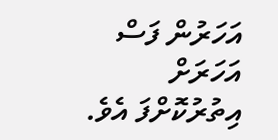އަހަރުން ފަސް އަހަރަށް އިތުރުކޮށްފަ އެވެ.